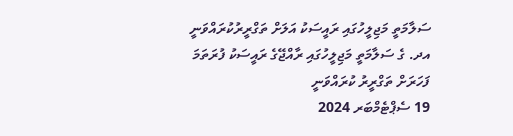ސަލާމަތީ މަޖިލީހުގައި ރައީސަކު އަލަށް ތަގްރީރުކުރައްވަނީ
އދ. ގެ ސަލާމަތީ މަޖިލީހުގައި ރާއްޖޭގެ ރައީސަކު ފުރަތަމަ ފަހަރަށް ތަގްރީރު ކުރައްވަނީ
19 ސެޕްޓެމްބަރ 2024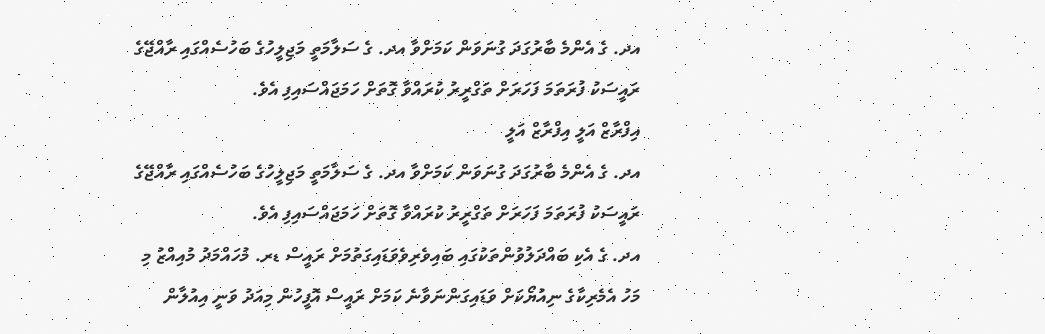އދ. ގެ އެންމެ ބާރުގަދަ ގުނަވަން ކަމަށްވާ އދ. ގެ ސަލާމަތީ މަޖިލީހުގެ ބަހުސެއްގައި ރާއްޖޭގެ ރައީސަކު ފުރަތަމަ ފަހަރަށް ތަގްރީރު ކުރައްވާ ގޮތަށް ހަމަޖައްސައިފި އެވެ.
އިފްރާޒް އަލީ އިފްރާޒް އަލީ
އދ. ގެ އެންމެ ބާރުގަދަ ގުނަވަން ކަމަށްވާ އދ. ގެ ސަލާމަތީ މަޖިލީހުގެ ބަހުސެއްގައި ރާއްޖޭގެ ރައީސަކު ފުރަތަމަ ފަހަރަށް ތަގްރީރު ކުރައްވާ ގޮތަށް ހަމަޖައްސައިފި އެވެ.
އދ. ގެ އެކި ބައްދަލުވުންތަކުގައި ބައިވެރިވެވަޑައިގަތުމަށް ރައީސް ޑރ. މުހައްމަދު މުއިއްޒު މި މަހު އެމެރިކާގެ ނިއުޔޯކަށް ވަޑައިގަންނަވާނެ ކަމަށް ރައީސް އޮފީހުން މިއަދު ވަނީ އިއުލާން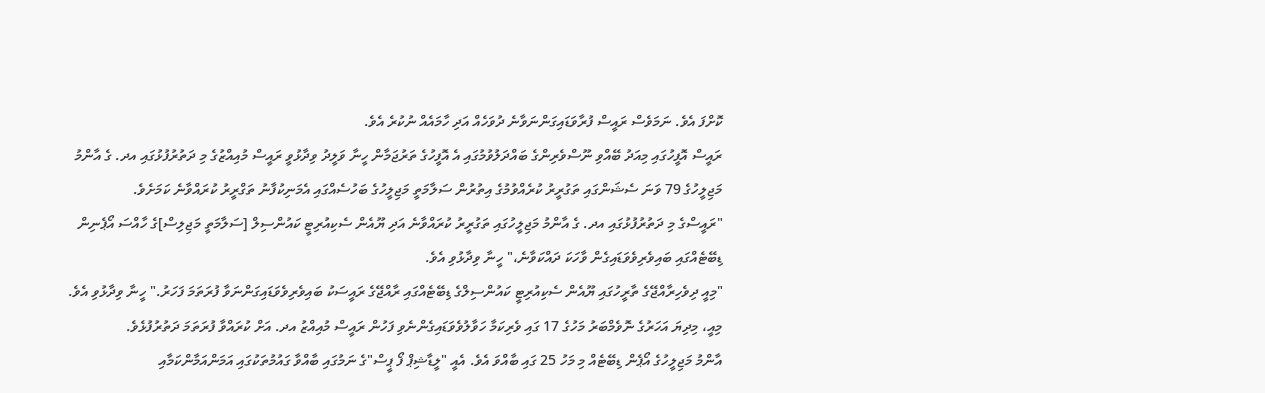ކޮށްފަ އެވެ. ނަމަވެސް ރައީސް ފުރާވަޑައިގަންނަވާނެ ދުވަހެއް އަދި ހާމައެއް ނުކުރެ އެވެ.
ރައީސް އޮފީހުގައި މިއަދު ބޭއްވި ނޫސްވެރިންގެ ބައްދަލުވުމުގައި އެ އޮފީހުގެ ތަރުޖަމާން ހީނާ ވަލީދު ވިދާޅުވީ ރައީސް މުއިއްޒުގެ މި ދަތުރުފުޅުގައި އދ. ގެ އާންމު މަޖިލީހުގެ 79 ވަނަ ސެޝަންގައި ތަގުރީރު ކުރެއްވުމުގެ އިތުރުން ސަލާމަތީ މަޖިލީހުގެ ބަހުސެއްގައި އެމަނިކުފާނު ތަގްރީރު ކުރައްވާނެ ކަމަށެވެ.
"ރައީސްގެ މި ދަތުރުފުޅުގައި އދ. ގެ އާންމު މަޖިލީހުގައި ތަގުރީރު ކުރައްވާނެ އަދި ޔޫއެން ސެކިއުރިޓީ ކައުންސިލް [ސަލާމަތީ މަޖިލިސް]ގެ ހާއްސަ އޯޕެނިން ޑިބޭޓެއްގައި ބައިވެރިވެވަޑައިގެން ވާހަކަ ދައްކަވާނެ،" ހީނާ ވިދާޅުވި އެވެ.
"މިއީ ދިވެހިރާއްޖޭގެ ތާރީހުގައި ޔޫއެން ސެކިއުރިޓީ ކައުންސިލްގެ ޑިބޭޓެއްގައި ރާއްޖޭގެ ރައީސަކު ބައިވެރިވެވަޑައިގަންނަވާ ފުރަތަމަ ފަހަރު." ހީނާ ވިދާޅުވި އެވެ.
މިއީ، މިދިޔަ އަހަރުގެ ނޮވެމްބަރު މަހުގެ 17 ގައި ވެރިކަމާ ހަވާލުވެވަޑައިގެންނެވި ފަހުން ރައީސް މުއިއްޒު އދ. އަށް ކުރައްވާ ފުރަތަމަ ދަތުރުފުޅެވެ.
އާންމު މަޖިލީހުގެ އޯޕެން ޑިބޭޓެއް މި މަހު 25 ގައި ބާއްވަ އެވެ. އެއީ "ލީޑާޝިޕް ފޯ ޕީސް"ގެ ނަމުގައި ބާއްވާ ގައުމުތަކުގައި އަމަންއަމާންކަމާއި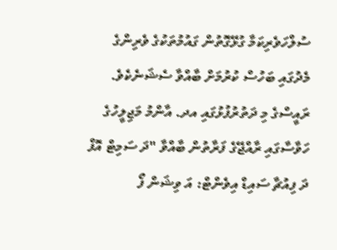ސުލްހަވެރިކަމާ ގުޅޭގޮތުން ގައުމުތަކުގެ ވެރިންގެ މެދުގައި ބަހުސް ކުރުމަށް ބާއްވާ ސެޝަނެކެވެ.
ރައީސްގެ މި ދަތުރުފުޅުގައި އދ. އާންމު މަޖިލީހުގެ ހަވާސާގައި ރާއްޖޭގެ ފަރާތުން ބާއްވާ "ދަ ސަމިޓް އޮފް ދަ ފިއުޗާ ސައިޑް އިވެންޓް: އަ ވިޝަން ފޯ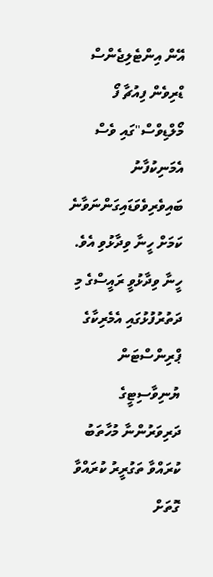އޭން އިންޓެލިޖެންސް ޑްރިވެން ފިއުޗާ ފޯ މޯލްޑިވްސް"ގައި ވެސް އެމަނިކުފާނު ބައިވެރިވެވަޑައިގަންނަވާނެ ކަމަށް ހީނާ ވިދާޅުވި އެވެ.
ހީނާ ވިދާޅުވީ ރައީސްގެ މި ދަތުރުފުޅުގައި އެމެރިކާގެ ޕްރިންސްޓަން ޔުނިވާސިޓީގެ ދަރިވަރުންނާ މުހާތަބު ކުރައްވާ ތަގުރީރު ކުރައްވާ ގޮތަށް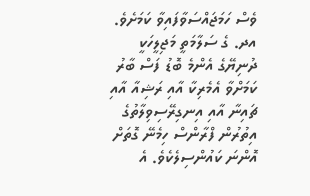ވެސް ހަމަޖައްސަވާފައިވާ ކަމަށެވެ.
އދ. ގެ ސަލާމަތީ މަޖިލީހަކީ ދުނިޔޭގެ އެންމެ ބޮޑު ފަސް ބާރު ކަމަށްވާ އެމެރިކާ އާއި ރަޝިއާ އާއި ޗައިނާ އާއި އިނގިރޭސިވިލާތުގެ އިތުރުން ފްރާންސް ހިމެނޭ ގޮތަށް އޮންނަ ކައުންސިލެކެވެ. އެ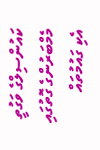ކައުންސިލްގެ ވަގުތީ މެމްބަރުންގެ ގޮތުގައި އެކި ގައުމުތައް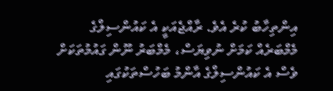އިންތިހާބު ކުރެ އެވެ. ރާއްޖެއަކީ އެ ކައުންސިލްގެ މެމްބަރެއް ކަމަށް ނުވިޔަސް، މެމްބަރު ނޫން ގައުމުތަކަށް ވެސް އެ ކައުންސިލްގެ އާންމު ބަހުސްތަކުގައި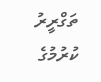ތަގްރީރު ކުރުމުގެ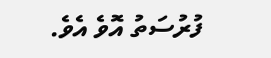ފުރުސަތު އޮވެ އެވެ.